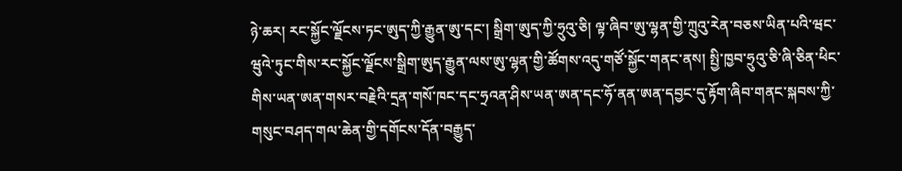ཉེ་ཆར། རང་སྐྱོང་ལྗོངས་ཏང་ཨུད་ཀྱི་རྒྱུན་ཨུ་དང་། སྒྲིག་ཨུད་ཀྱི་ཧྲུའུ་ཅི། ལྟ་ཞིབ་ཨུ་ལྷན་གྱི་ཀྲུའུ་རེན་བཅས་ཡིན་པའི་ཝང་ཝུའེ་ཏུང་གིས་རང་སྐྱོང་ལྗོངས་སྒྲིག་ཨུད་རྒྱུན་ལས་ཨུ་ལྷན་གྱི་ཚོགས་འདུ་གཙོ་སྐྱོང་གནང་ནས། སྤྱི་ཁྱབ་ཧྲུའུ་ཅི་ཞི་ཅིན་ཕིང་གིས་ཡན་ཨན་གསར་བརྗེའི་དྲན་གསོ་ཁང་དང་ཧྲའན་ཤིས་ཡན་ཨན་དང་ཧོ་ནན་ཨན་དབྱང་དུ་རྟོག་ཞིབ་གནང་སྐབས་ཀྱི་གསུང་བཤད་གལ་ཆེན་གྱི་དགོངས་དོན་བརྒྱུད་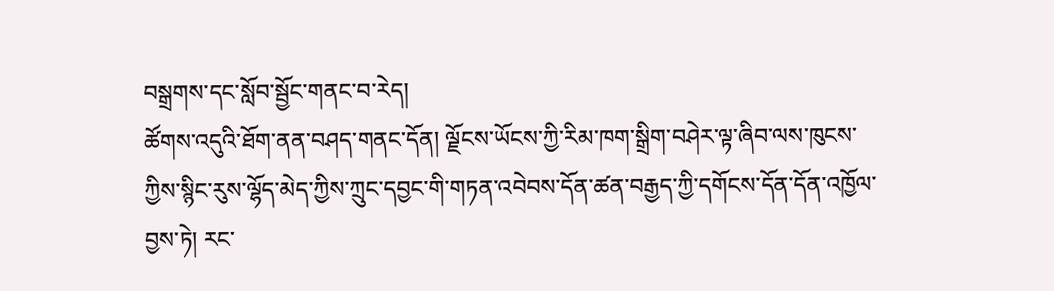བསྒྲགས་དང་སློབ་སྦྱོང་གནང་བ་རེད།
ཚོགས་འདུའི་ཐོག་ནན་བཤད་གནང་དོན། ལྗོངས་ཡོངས་ཀྱི་རིམ་ཁག་སྒྲིག་བཤེར་ལྟ་ཞིབ་ལས་ཁུངས་ཀྱིས་སྙིང་རུས་ལྷོད་མེད་ཀྱིས་ཀྲུང་དབྱང་གི་གཏན་འབེབས་དོན་ཚན་བརྒྱད་ཀྱི་དགོངས་དོན་དོན་འཁྱོལ་བྱས་ཏེ། རང་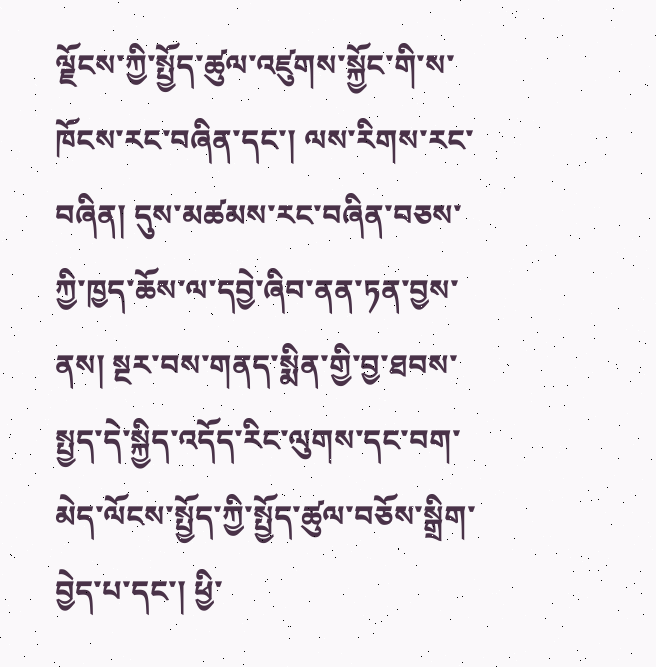ལྗོངས་ཀྱི་སྤྱོད་ཚུལ་འཛུགས་སྐྱོང་གི་ས་ཁོངས་རང་བཞིན་དང་། ལས་རིགས་རང་བཞིན། དུས་མཚམས་རང་བཞིན་བཅས་ཀྱི་ཁྱད་ཆོས་ལ་དབྱེ་ཞིབ་ནན་ཏན་བྱས་ནས། སྔར་བས་གནད་སྨིན་གྱི་བྱ་ཐབས་སྤྱད་དེ་སྐྱིད་འདོད་རིང་ལུགས་དང་བག་མེད་ལོངས་སྤྱོད་ཀྱི་སྤྱོད་ཚུལ་བཅོས་སྒྲིག་བྱེད་པ་དང་། ཕྱི་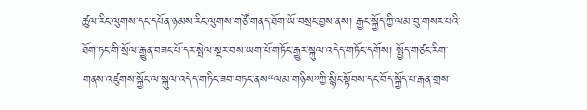ཚུལ་རིང་ལུགས་དང་དཔོན་ཉམས་རིང་ལུགས་གཙོ་གནད་ཐོག་ཡོ་བསྲང་བྱས་ནས། རྒྱང་སྐྱོད་ཀྱི་ལམ་བུ་གསར་པའི་ཐོག་ཏང་གི་སྲོལ་རྒྱུན་བཟང་པོ་དར་སྤེལ་སྔར་བས་ཡག་པོ་གཏོང་རྒྱུར་སྐུལ་འདེད་གཏོང་དགོས། སྤྱོད་གཙང་རིག་གནས་འཛུགས་སྐྱོང་ལ་སྐུལ་འདེད་གཏིང་ཟབ་བཏང་ནས“ལམ་གཉིས”ཀྱི་སྙིང་སྟོབས་དང་བོད་སྐྱོད་པ་རྒན་གྲས་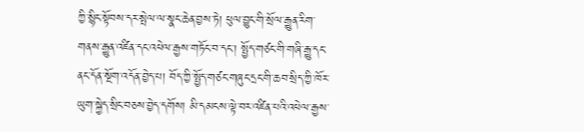ཀྱི་སྙིང་སྟོབས་དར་སྤེལ་ལ་སྣང་ཆེན་བྱས་ཏེ། ཕུལ་བྱུང་གི་སྲོལ་རྒྱུན་རིག་གནས་རྒྱུན་འཛིན་དང་འཕེལ་རྒྱས་གཏོང་བ་དང་། སྤྱོད་གཙང་གི་གཞི་རྒྱུ་དང་ནང་དོན་སྔོག་འདོན་བྱེད་པ། བོད་ཀྱི་སྤྱོད་གཙང་གཞུང་དྲང་གི་ཆབ་སྲིད་ཀྱི་ཁོར་ཡུག་སྐྱེད་སྲིང་བཅས་བྱེད་དགོས། མི་དམངས་ལྟེ་བར་འཛིན་པའི་འཕེལ་རྒྱས་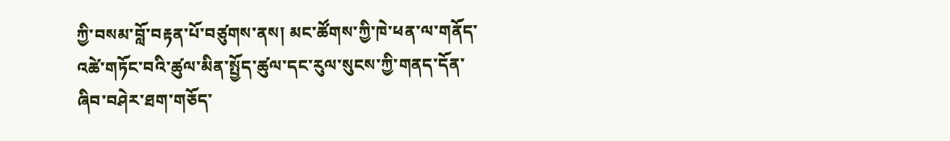ཀྱི་བསམ་བློ་བརྟན་པོ་བཙུགས་ནས། མང་ཚོགས་ཀྱི་ཁེ་ཕན་ལ་གནོད་འཚེ་གཏོང་བའི་ཚུལ་མིན་སྤྱོད་ཚུལ་དང་རུལ་སུངས་ཀྱི་གནད་དོན་ཞིབ་བཤེར་ཐག་གཅོད་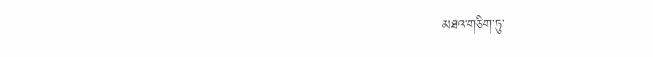མཐའ་གཅིག་ཏུ་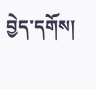བྱེད་དགོས།